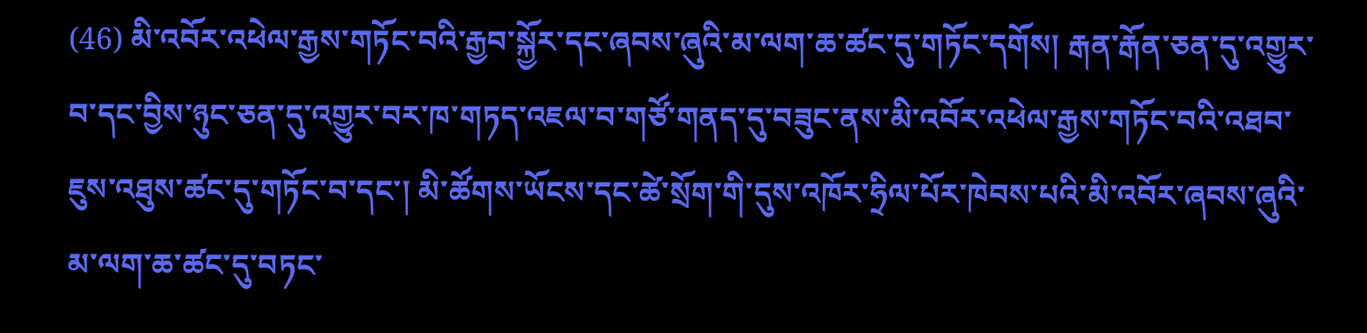(46) མི་འབོར་འཕེལ་རྒྱས་གཏོང་བའི་རྒྱབ་སྐྱོར་དང་ཞབས་ཞུའི་མ་ལག་ཆ་ཚང་དུ་གཏོང་དགོས། རྒན་རྒོན་ཅན་དུ་འགྱུར་བ་དང་བྱིས་ཉུང་ཅན་དུ་འགྱུར་བར་ཁ་གཏད་འཇལ་བ་གཙོ་གནད་དུ་བཟུང་ནས་མི་འབོར་འཕེལ་རྒྱས་གཏོང་བའི་འཐབ་ཇུས་འཐུས་ཚང་དུ་གཏོང་བ་དང་། མི་ཚོགས་ཡོངས་དང་ཚེ་སྲོག་གི་དུས་འཁོར་ཧྲིལ་པོར་ཁེབས་པའི་མི་འབོར་ཞབས་ཞུའི་མ་ལག་ཆ་ཚང་དུ་བཏང་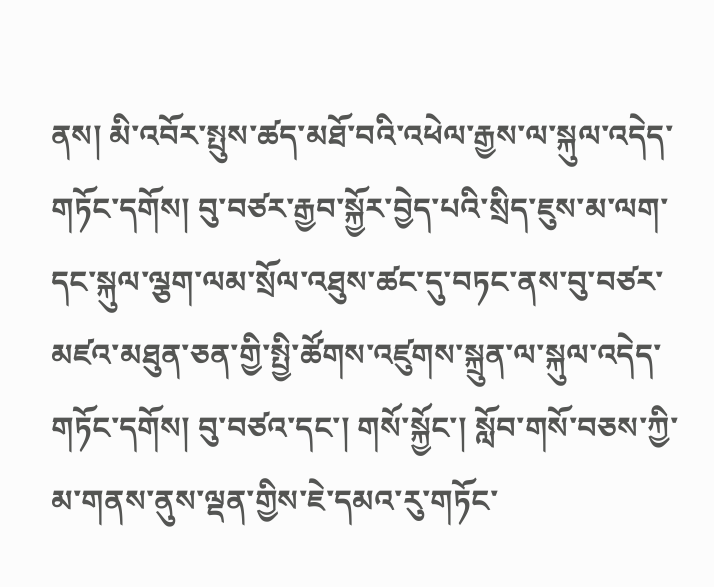ནས། མི་འབོར་སྤུས་ཚད་མཐོ་བའི་འཕེལ་རྒྱས་ལ་སྐུལ་འདེད་གཏོང་དགོས། བུ་བཙར་རྒྱབ་སྐྱོར་བྱེད་པའི་སྲིད་ཇུས་མ་ལག་དང་སྐུལ་ལྕག་ལམ་སྲོལ་འཐུས་ཚང་དུ་བཏང་ནས་བུ་བཙར་མཛའ་མཐུན་ཅན་གྱི་སྤྱི་ཚོགས་འཛུགས་སྐྲུན་ལ་སྐུལ་འདེད་གཏོང་དགོས། བུ་བཙའ་དང་། གསོ་སྐྱོང་། སློབ་གསོ་བཅས་ཀྱི་མ་གནས་ནུས་ལྡན་གྱིས་ཇེ་དམའ་རུ་གཏོང་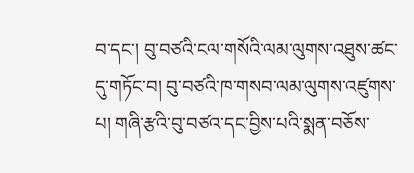བ་དང་། བུ་བཙའི་ངལ་གསོའི་ལམ་ལུགས་འཐུས་ཚང་དུ་གཏོང་བ། བུ་བཙའི་ཁ་གསབ་ལམ་ལུགས་འཛུགས་པ། གཞི་རྩའི་བུ་བཙའ་དང་བྱིས་པའི་སྨན་བཅོས་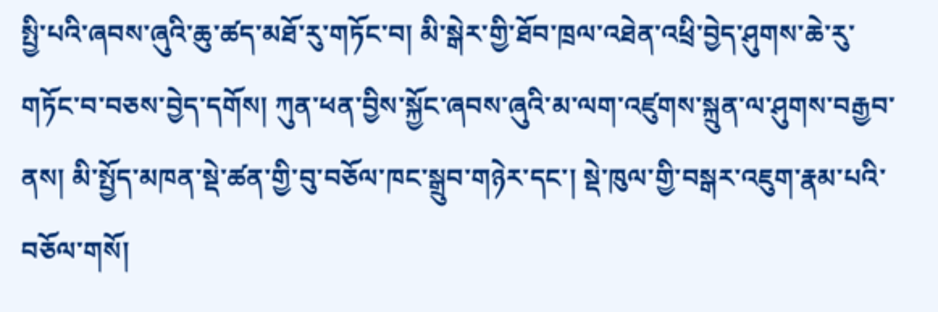སྤྱི་པའི་ཞབས་ཞུའི་ཆུ་ཚད་མཐོ་རུ་གཏོང་བ། མི་སྒེར་གྱི་ཐོབ་ཁྲལ་འཐེན་འཕྲི་བྱེད་ཤུགས་ཆེ་རུ་གཏོང་བ་བཅས་བྱེད་དགོས། ཀུན་ཕན་བྱིས་སྐྱོང་ཞབས་ཞུའི་མ་ལག་འཛུགས་སྐྲུན་ལ་ཤུགས་བརྒྱབ་ནས། མི་སྤྱོད་མཁན་སྡེ་ཚན་གྱི་བུ་བཅོལ་ཁང་སྒྲུབ་གཉེར་དང་། སྡེ་ཁུལ་གྱི་བསྒར་འཇུག་རྣམ་པའི་བཅོལ་གསོ།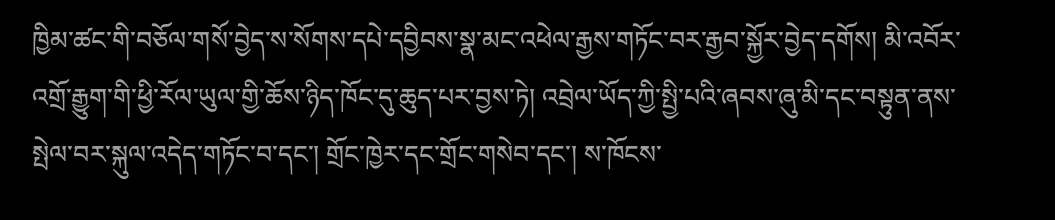ཁྱིམ་ཚང་གི་བཅོལ་གསོ་བྱེད་ས་སོགས་དཔེ་དབྱིབས་སྣ་མང་འཕེལ་རྒྱས་གཏོང་བར་རྒྱབ་སྐྱོར་བྱེད་དགོས། མི་འབོར་འགྲོ་རྒྱུག་གི་ཕྱི་རོལ་ཡུལ་གྱི་ཆོས་ཉིད་ཁོང་དུ་ཆུད་པར་བྱས་ཏེ། འབྲེལ་ཡོད་ཀྱི་སྤྱི་པའི་ཞབས་ཞུ་མི་དང་བསྟུན་ནས་སྤེལ་བར་སྐུལ་འདེད་གཏོང་བ་དང་། གྲོང་ཁྱེར་དང་གྲོང་གསེབ་དང་། ས་ཁོངས་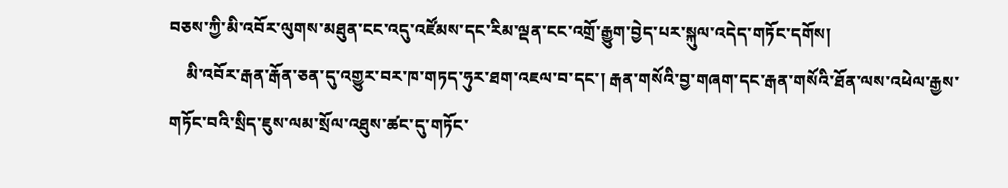བཅས་ཀྱི་མི་འབོར་ལུགས་མཐུན་ངང་འདུ་འཛོམས་དང་རིམ་ལྡན་ངང་འགྲོ་རྒྱུག་བྱེད་པར་སྐུལ་འདེད་གཏོང་དགོས།
    མི་འབོར་རྒན་རྒོན་ཅན་དུ་འགྱུར་བར་ཁ་གཏད་ཧུར་ཐག་འཇལ་བ་དང་། རྒན་གསོའི་བྱ་གཞག་དང་རྒན་གསོའི་ཐོན་ལས་འཕེལ་རྒྱས་གཏོང་བའི་སྲིད་ཇུས་ལམ་སྲོལ་འཐུས་ཚང་དུ་གཏོང་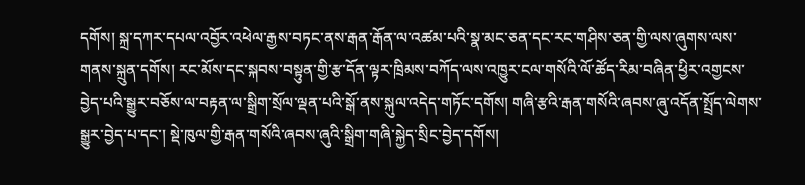དགོས། སྐྲ་དཀར་དཔལ་འབྱོར་འཕེལ་རྒྱས་བཏང་ནས་རྒན་རྒོན་ལ་འཚམ་པའི་སྣ་མང་ཅན་དང་རང་གཤིས་ཅན་གྱི་ལས་ཞུགས་ལས་གནས་སྐྲུན་དགོས། རང་མོས་དང་སྐབས་བསྟུན་གྱི་རྩ་དོན་ལྟར་ཁྲིམས་བཀོད་ལས་འཁྱུར་ངལ་གསོའི་ལོ་ཚོད་རིམ་བཞིན་ཕྱིར་འགྱངས་བྱེད་པའི་སྒྱུར་བཅོས་ལ་བརྟན་ལ་སྒྲིག་སྲོལ་ལྡན་པའི་སྒོ་ནས་སྐུལ་འདེད་གཏོང་དགོས། གཞི་རྩའི་རྒན་གསོའི་ཞབས་ཞུ་འདོན་སྤྲོད་ལེགས་སྒྱུར་བྱེད་པ་དང་། སྡེ་ཁུལ་གྱི་རྒན་གསོའི་ཞབས་ཞུའི་སྒྲིག་གཞི་སྐྱེད་སྲིང་བྱེད་དགོས།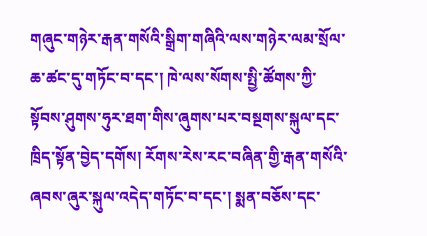གཞུང་གཉེར་རྒན་གསོའི་སྒྲིག་གཞིའི་ལས་གཉེར་ལམ་སྲོལ་ཆ་ཚང་དུ་གཏོང་བ་དང་། ཁེ་ལས་སོགས་སྤྱི་ཚོགས་ཀྱི་སྟོབས་ཤུགས་ཧུར་ཐག་གིས་ཞུགས་པར་བསྔགས་སྐུལ་དང་ཁྲིད་སྟོན་བྱེད་དགོས། རོགས་རེས་རང་བཞིན་གྱི་རྒན་གསོའི་ཞབས་ཞུར་སྐུལ་འདེད་གཏོང་བ་དང་། སྨན་བཅོས་དང་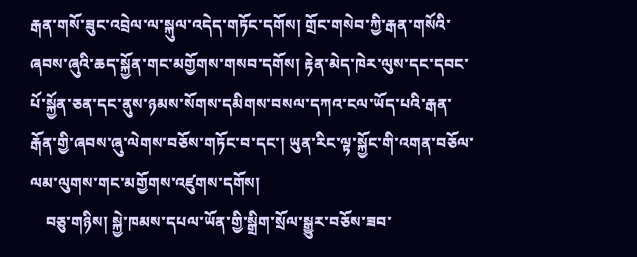རྒན་གསོ་ཟུང་འབྲེལ་ལ་སྐུལ་འདེད་གཏོང་དགོས། གྲོང་གསེབ་ཀྱི་རྒན་གསོའི་ཞབས་ཞུའི་ཆད་སྐྱོན་གང་མགྱོགས་གསབ་དགོས། རྟེན་མེད་ཁེར་ལུས་དང་དབང་པོ་སྐྱོན་ཅན་དང་ནུས་ཉམས་སོགས་དམིགས་བསལ་དཀའ་ངལ་ཡོད་པའི་རྒན་རྒོན་གྱི་ཞབས་ཞུ་ལེགས་བཅོས་གཏོང་བ་དང་། ཡུན་རིང་ལྟ་སྐྱོང་གི་འགན་བཅོལ་ལམ་ལུགས་གང་མགྱོགས་འཛུགས་དགོས།
    བཅུ་གཉིས། སྐྱེ་ཁམས་དཔལ་ཡོན་གྱི་སྒྲིག་སྲོལ་སྒྱུར་བཅོས་ཟབ་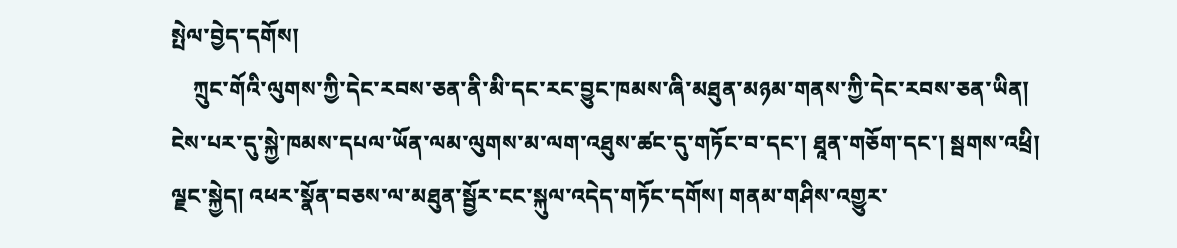སྤེལ་བྱེད་དགོས།
    ཀྲུང་གོའི་ལུགས་ཀྱི་དེང་རབས་ཅན་ནི་མི་དང་རང་བྱུང་ཁམས་ཞི་མཐུན་མཉམ་གནས་ཀྱི་དེང་རབས་ཅན་ཡིན། ངེས་པར་དུ་སྐྱེ་ཁམས་དཔལ་ཡོན་ལམ་ལུགས་མ་ལག་འཐུས་ཚང་དུ་གཏོང་བ་དང་། ཐཱན་གཅོག་དང་། སྦགས་འཕྲི། ལྗང་སྐྱེད། འཕར་སྣོན་བཅས་ལ་མཐུན་སྦྱོར་ངང་སྐུལ་འདེད་གཏོང་དགོས། གནམ་གཤིས་འགྱུར་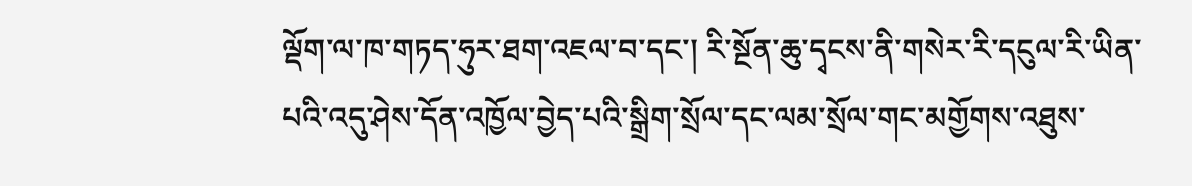ལྡོག་ལ་ཁ་གཏད་ཧུར་ཐག་འཇལ་བ་དང་། རི་སྔོན་ཆུ་དྭངས་ནི་གསེར་རི་དངུལ་རི་ཡིན་པའི་འདུ་ཤེས་དོན་འཁྱོལ་བྱེད་པའི་སྒྲིག་སྲོལ་དང་ལམ་སྲོལ་གང་མགྱོགས་འཐུས་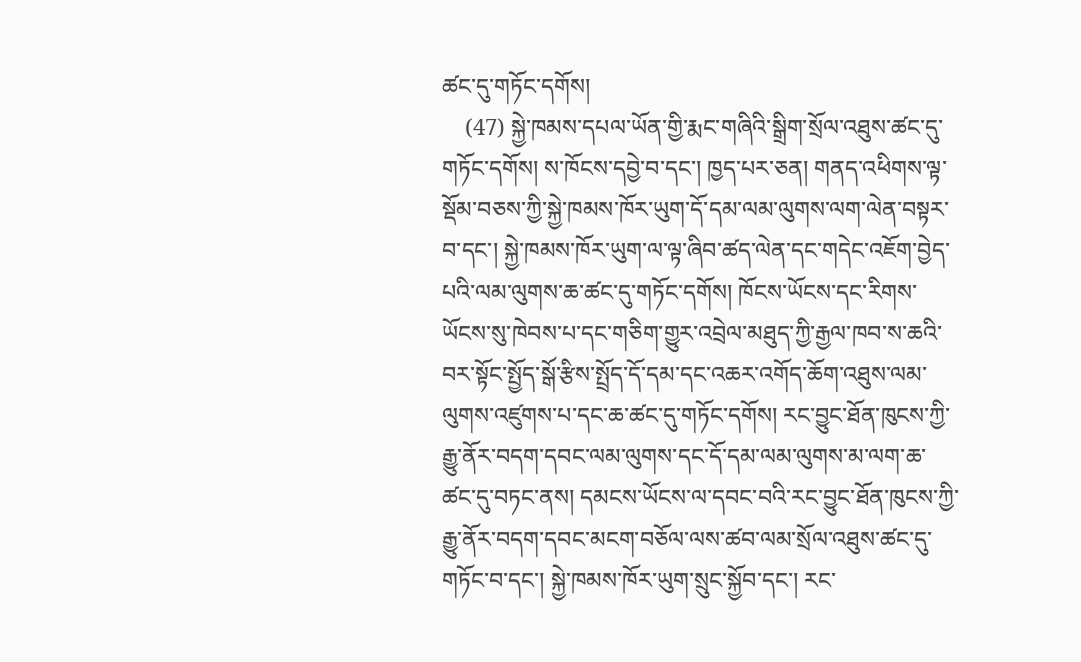ཚང་དུ་གཏོང་དགོས།
    (47) སྐྱེ་ཁམས་དཔལ་ཡོན་གྱི་རྨང་གཞིའི་སྒྲིག་སྲོལ་འཐུས་ཚང་དུ་གཏོང་དགོས། ས་ཁོངས་དབྱེ་བ་དང་། ཁྱད་པར་ཅན། གནད་འཕིགས་ལྟ་སྡོམ་བཅས་ཀྱི་སྐྱེ་ཁམས་ཁོར་ཡུག་དོ་དམ་ལམ་ལུགས་ལག་ལེན་བསྟར་བ་དང་། སྐྱེ་ཁམས་ཁོར་ཡུག་ལ་ལྟ་ཞིབ་ཚད་ལེན་དང་གདེང་འཇོག་བྱེད་པའི་ལམ་ལུགས་ཆ་ཚང་དུ་གཏོང་དགོས། ཁོངས་ཡོངས་དང་རིགས་ཡོངས་སུ་ཁེབས་པ་དང་གཅིག་གྱུར་འབྲེལ་མཐུད་ཀྱི་རྒྱལ་ཁབ་ས་ཆའི་བར་སྟོང་སྤྱོད་སྒོ་རྩིས་སྤྲོད་དོ་དམ་དང་འཆར་འགོད་ཆོག་འཐུས་ལམ་ལུགས་འཛུགས་པ་དང་ཆ་ཚང་དུ་གཏོང་དགོས། རང་བྱུང་ཐོན་ཁུངས་ཀྱི་རྒྱུ་ནོར་བདག་དབང་ལམ་ལུགས་དང་དོ་དམ་ལམ་ལུགས་མ་ལག་ཆ་ཚང་དུ་བཏང་ནས། དམངས་ཡོངས་ལ་དབང་བའི་རང་བྱུང་ཐོན་ཁུངས་ཀྱི་རྒྱུ་ནོར་བདག་དབང་མངག་བཅོལ་ལས་ཚབ་ལམ་སྲོལ་འཐུས་ཚང་དུ་གཏོང་བ་དང་། སྐྱེ་ཁམས་ཁོར་ཡུག་སྲུང་སྐྱོབ་དང་། རང་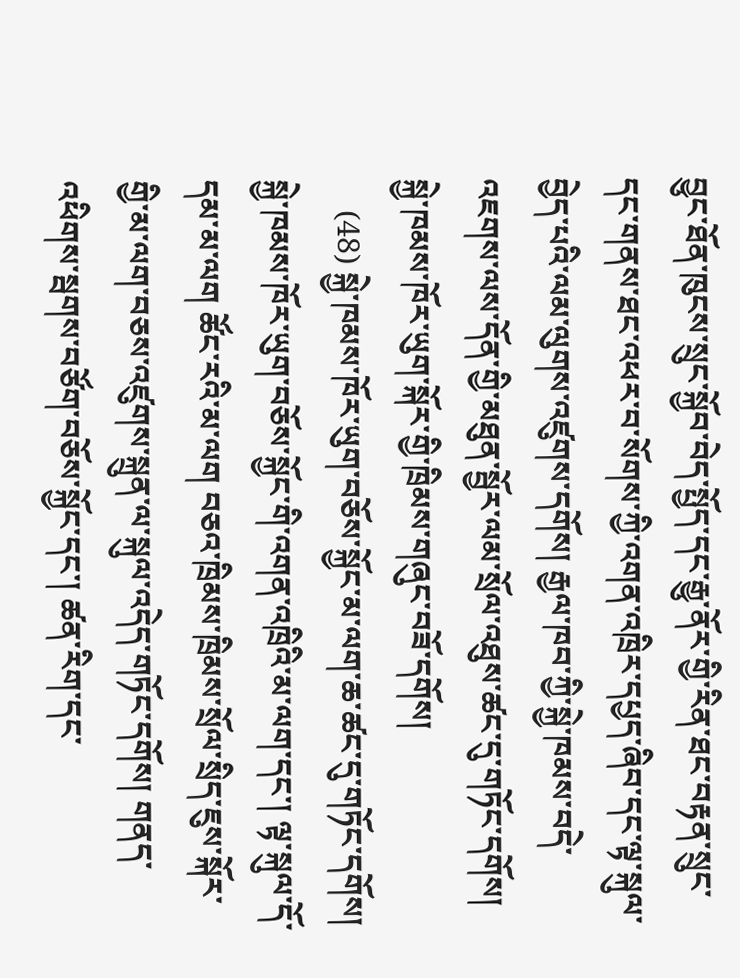བྱུང་ཐོན་ཁུངས་སྲུང་སྐྱོབ་བེད་སྤྱོད་དང་རྒྱུ་ནོར་གྱི་རིན་ཐང་བརྟན་སྲུང་དང་གནས་ཐང་འཕར་བ་སོགས་ཀྱི་འགན་འཁྲིར་དཔྱད་ཞིབ་དང་ལྟ་སྐུལ་བྱེད་པའི་ལམ་ལུགས་འཛུགས་དགོས། རྒྱལ་ཁབ་ཀྱི་སྐྱེ་ཁམས་བདེ་འཇགས་ལས་དོན་གྱི་མཐུན་སྦྱོར་ལམ་སྲོལ་འཐུས་ཚང་དུ་གཏོང་དགོས། སྐྱེ་ཁམས་ཁོར་ཡུག་སྐོར་གྱི་ཁྲིམས་གཞུང་བཟོ་དགོས།
    (48) སྐྱེ་ཁམས་ཁོར་ཡུག་བཅོས་སྐྱོང་མ་ལག་ཆ་ཚང་དུ་གཏོང་དགོས། སྐྱེ་ཁམས་ཁོར་ཡུག་བཅོས་སྐྱོང་གི་འགན་འཁྲིའི་མ་ལག་དང་། ལྟ་སྐུལ་དོ་དམ་མ་ལག ཚོང་རའི་མ་ལག བཅའ་ཁྲིམས་ཁྲིམས་སྲོལ་སྲིད་ཇུས་སྐོར་གྱི་མ་ལག་བཅས་འཛུགས་སྐྲུན་ལ་སྐུལ་འདེད་གཏོང་དགོས། གནད་འཕིགས་སྦགས་བཙོག་བཅོས་སྐྱོང་དང་། ཚན་རིག་དང་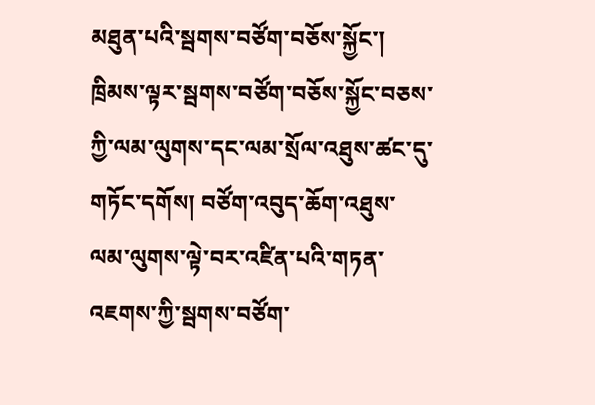མཐུན་པའི་སྦགས་བཙོག་བཅོས་སྐྱོང་། ཁྲིམས་ལྟར་སྦགས་བཙོག་བཅོས་སྐྱོང་བཅས་ཀྱི་ལམ་ལུགས་དང་ལམ་སྲོལ་འཐུས་ཚང་དུ་གཏོང་དགོས། བཙོག་འབུད་ཆོག་འཐུས་ལམ་ལུགས་ལྟེ་བར་འཛིན་པའི་གཏན་འཇགས་ཀྱི་སྦགས་བཙོག་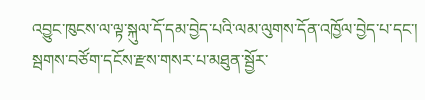འབྱུང་ཁུངས་ལ་ལྟ་སྐུལ་དོ་དམ་བྱེད་པའི་ལམ་ལུགས་དོན་འཁྱོལ་བྱེད་པ་དང་། སྦགས་བཙོག་དངོས་རྫས་གསར་པ་མཐུན་སྦྱོར་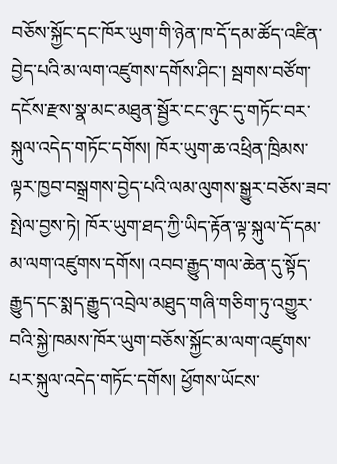བཅོས་སྐྱོང་དང་ཁོར་ཡུག་གི་ཉེན་ཁ་དོ་དམ་ཚོད་འཛིན་བྱེད་པའི་མ་ལག་འཛུགས་དགོས་ཤིང་། སྦགས་བཙོག་དངོས་རྫས་སྣ་མང་མཐུན་སྦྱོར་ངང་ཉུང་དུ་གཏོང་བར་སྐུལ་འདེད་གཏོང་དགོས། ཁོར་ཡུག་ཆ་འཕྲིན་ཁྲིམས་ལྟར་ཁྱབ་བསྒྲགས་བྱེད་པའི་ལམ་ལུགས་སྒྱུར་བཅོས་ཟབ་སྤེལ་བྱས་ཏེ། ཁོར་ཡུག་ཐད་ཀྱི་ཡིད་རྟོན་ལྟ་སྐུལ་དོ་དམ་མ་ལག་འཛུགས་དགོས། འབབ་རྒྱུད་གལ་ཆེན་དུ་སྟོད་རྒྱུད་དང་སྨད་རྒྱུད་འབྲེལ་མཐུད་གཞི་གཅིག་ཏུ་འགྱུར་བའི་སྐྱེ་ཁམས་ཁོར་ཡུག་བཅོས་སྐྱོང་མ་ལག་འཛུགས་པར་སྐུལ་འདེད་གཏོང་དགོས། ཕྱོགས་ཡོངས་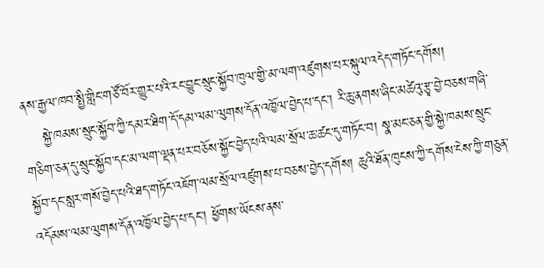ནས་རྒྱལ་ཁབ་སྤྱི་གླིང་གཙོ་བོར་གྱུར་པའི་རང་བྱུང་སྲུང་སྐྱོབ་ཁུལ་གྱི་མ་ལག་འཛུགས་པར་སྐུལ་འདེད་གཏོང་དགོས།
    སྐྱེ་ཁམས་སྲུང་སྐྱོབ་ཀྱི་དམར་ཐིག་དོ་དམ་ལམ་ལུགས་དོན་འཁྱོལ་བྱེད་པ་དང་། རི་ཆུ་ནགས་ཞིང་མཚེའུ་རྩྭ་བྱེ་བཅས་གཞི་གཅིག་ཅན་དུ་སྲུང་སྐྱོབ་དང་མ་ལག་ལྡན་པར་བཅོས་སྐྱོང་བྱེད་པའི་ལམ་སྲོལ་ཆ་ཚང་དུ་གཏོང་བ། སྣ་མང་ཅན་གྱི་སྐྱེ་ཁམས་སྲུང་སྐྱོབ་དང་སླར་གསོ་བྱེད་པའི་ཐད་གཏོང་འཇོག་ལམ་སྲོལ་འཛུགས་པ་བཅས་བྱེད་དགོས། ཆུའི་ཐོན་ཁུངས་ཀྱི་དགོས་ངེས་ཀྱི་གཅུན་འདོམས་ལམ་ལུགས་དོན་འཁྱོལ་བྱེད་པ་དང་། ཕྱོགས་ཡོངས་ནས་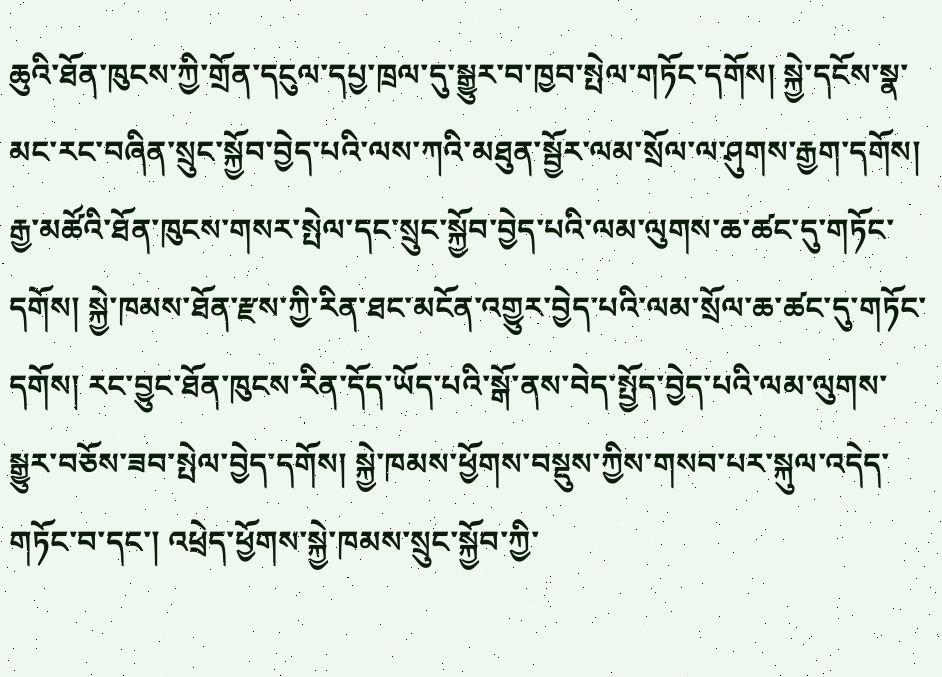ཆུའི་ཐོན་ཁུངས་ཀྱི་གྲོན་དངུལ་དཔྱ་ཁྲལ་དུ་སྒྱུར་བ་ཁྱབ་སྤེལ་གཏོང་དགོས། སྐྱེ་དངོས་སྣ་མང་རང་བཞིན་སྲུང་སྐྱོབ་བྱེད་པའི་ལས་ཀའི་མཐུན་སྦྱོར་ལམ་སྲོལ་ལ་ཤུགས་རྒྱག་དགོས། རྒྱ་མཚོའི་ཐོན་ཁུངས་གསར་སྤེལ་དང་སྲུང་སྐྱོབ་བྱེད་པའི་ལམ་ལུགས་ཆ་ཚང་དུ་གཏོང་དགོས། སྐྱེ་ཁམས་ཐོན་རྫས་ཀྱི་རིན་ཐང་མངོན་འགྱུར་བྱེད་པའི་ལམ་སྲོལ་ཆ་ཚང་དུ་གཏོང་དགོས། རང་བྱུང་ཐོན་ཁུངས་རིན་དོད་ཡོད་པའི་སྒོ་ནས་བེད་སྤྱོད་བྱེད་པའི་ལམ་ལུགས་སྒྱུར་བཅོས་ཟབ་སྤེལ་བྱེད་དགོས། སྐྱེ་ཁམས་ཕྱོགས་བསྡུས་ཀྱིས་གསབ་པར་སྐུལ་འདེད་གཏོང་བ་དང་། འཕྲེད་ཕྱོགས་སྐྱེ་ཁམས་སྲུང་སྐྱོབ་ཀྱི་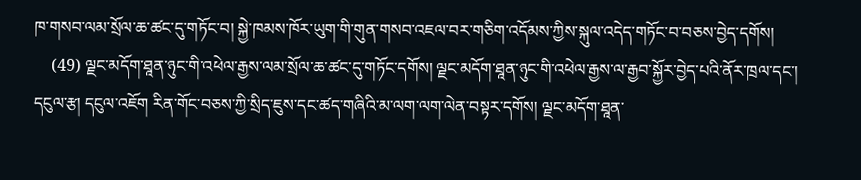ཁ་གསབ་ལམ་སྲོལ་ཆ་ཚང་དུ་གཏོང་བ། སྐྱེ་ཁམས་ཁོར་ཡུག་གི་གུན་གསབ་འཇལ་བར་གཅིག་འདོམས་ཀྱིས་སྐུལ་འདེད་གཏོང་བ་བཅས་བྱེད་དགོས།
    (49) ལྗང་མདོག་ཐཱན་ཉུང་གི་འཕེལ་རྒྱས་ལམ་སྲོལ་ཆ་ཚང་དུ་གཏོང་དགོས། ལྗང་མདོག་ཐཱན་ཉུང་གི་འཕེལ་རྒྱས་ལ་རྒྱབ་སྐྱོར་བྱེད་པའི་ནོར་ཁྲལ་དང་། དངུལ་རྩ། དངུལ་འཇོག རིན་གོང་བཅས་ཀྱི་སྲིད་ཇུས་དང་ཚད་གཞིའི་མ་ལག་ལག་ལེན་བསྟར་དགོས། ལྗང་མདོག་ཐཱན་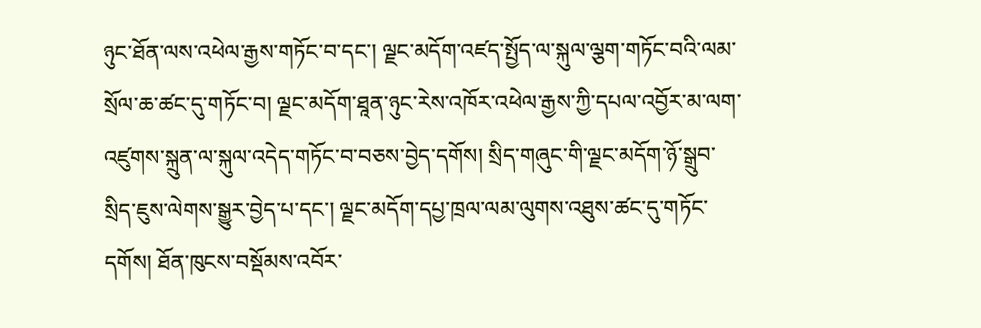ཉུང་ཐོན་ལས་འཕེལ་རྒྱས་གཏོང་བ་དང་། ལྗང་མདོག་འཛད་སྤྱོད་ལ་སྐུལ་ལྕག་གཏོང་བའི་ལམ་སྲོལ་ཆ་ཚང་དུ་གཏོང་བ། ལྗང་མདོག་ཐཱན་ཉུང་རེས་འཁོར་འཕེལ་རྒྱས་ཀྱི་དཔལ་འབྱོར་མ་ལག་འཛུགས་སྐྲུན་ལ་སྐུལ་འདེད་གཏོང་བ་བཅས་བྱེད་དགོས། སྲིད་གཞུང་གི་ལྗང་མདོག་ཉོ་སྒྲུབ་སྲིད་ཇུས་ལེགས་སྒྱུར་བྱེད་པ་དང་། ལྗང་མདོག་དཔྱ་ཁྲལ་ལམ་ལུགས་འཐུས་ཚང་དུ་གཏོང་དགོས། ཐོན་ཁུངས་བསྡོམས་འབོར་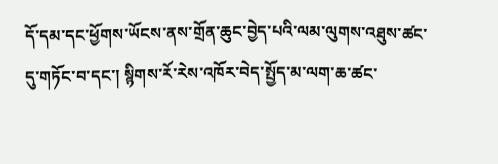དོ་དམ་དང་ཕྱོགས་ཡོངས་ནས་གྲོན་ཆུང་བྱེད་པའི་ལམ་ལུགས་འཐུས་ཚང་དུ་གཏོང་བ་དང་། སྙིགས་རོ་རེས་འཁོར་བེད་སྤྱོད་མ་ལག་ཆ་ཚང་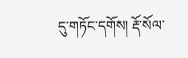དུ་གཏོང་དགོས། རྡོ་སོལ་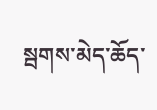སྦགས་མེད་ཆོད་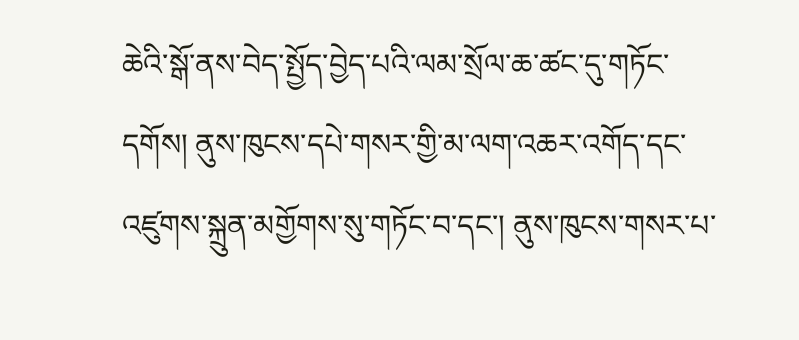ཆེའི་སྒོ་ནས་བེད་སྤྱོད་བྱེད་པའི་ལམ་སྲོལ་ཆ་ཚང་དུ་གཏོང་དགོས། ནུས་ཁུངས་དཔེ་གསར་གྱི་མ་ལག་འཆར་འགོད་དང་འཛུགས་སྐྲུན་མགྱོགས་སུ་གཏོང་བ་དང་། ནུས་ཁུངས་གསར་པ་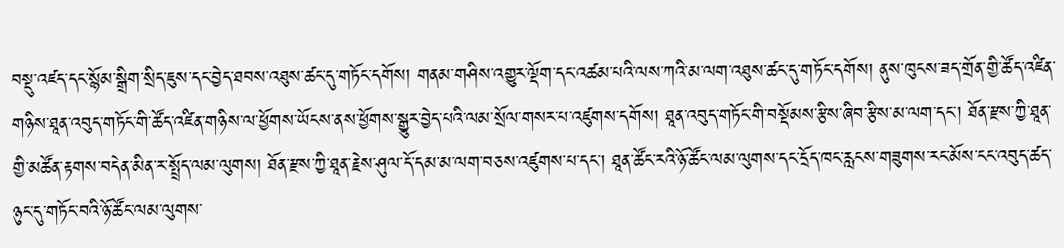བསྡུ་འཛད་དང་སྙོམ་སྒྲིག་སྲིད་ཇུས་དང་བྱེད་ཐབས་འཐུས་ཚང་དུ་གཏོང་དགོས། གནམ་གཤིས་འགྱུར་ལྡོག་དང་འཚམ་པའི་ལས་ཀའི་མ་ལག་འཐུས་ཚང་དུ་གཏོང་དགོས། ནུས་ཁུངས་ཟད་གྲོན་གྱི་ཚོད་འཛིན་གཉིས་ཐཱན་འབུད་གཏོང་གི་ཚོད་འཛིན་གཉིས་ལ་ཕྱོགས་ཡོངས་ནས་ཕྱོགས་སྒྱུར་བྱེད་པའི་ལམ་སྲོལ་གསར་པ་འཛུགས་དགོས། ཐཱན་འབུད་གཏོང་གི་བསྡོམས་རྩིས་ཞིབ་རྩིས་མ་ལག་དང་། ཐོན་རྫས་ཀྱི་ཐཱན་གྱི་མཚོན་རྟགས་བདེན་མིན་ར་སྤྲོད་ལམ་ལུགས། ཐོན་རྫས་ཀྱི་ཐཱན་རྗེས་ཤུལ་དོ་དམ་མ་ལག་བཅས་འཛུགས་པ་དང་། ཐཱན་ཚོང་རའི་ཉོ་ཚོང་ལམ་ལུགས་དང་དྲོད་ཁང་རླངས་གཟུགས་རང་མོས་ངང་འབུད་ཚད་ཉུང་དུ་གཏོང་བའི་ཉོ་ཚོང་ལམ་ལུགས་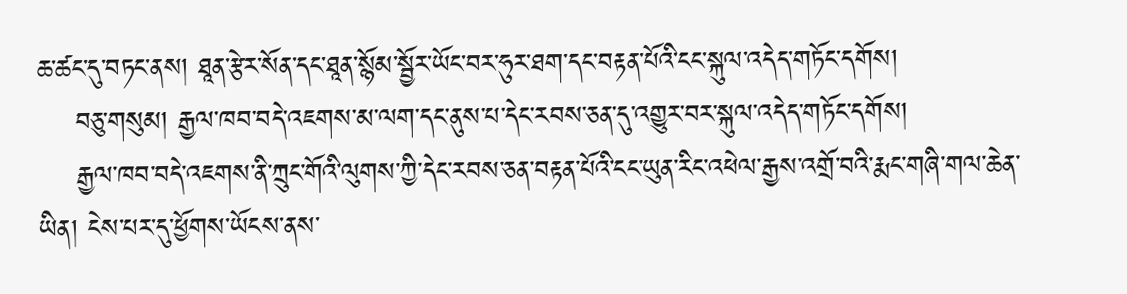ཆ་ཚང་དུ་བཏང་ནས། ཐཱན་རྩེར་སོན་དང་ཐཱན་སྙོམ་སྦྱོར་ཡོང་བར་ཧུར་ཐག་དང་བརྟན་པོའི་ངང་སྐུལ་འདེད་གཏོང་དགོས།
    བཅུ་གསུམ། རྒྱལ་ཁབ་བདེ་འཇགས་མ་ལག་དང་ནུས་པ་དེང་རབས་ཅན་དུ་འགྱུར་བར་སྐུལ་འདེད་གཏོང་དགོས།
    རྒྱལ་ཁབ་བདེ་འཇགས་ནི་ཀྲུང་གོའི་ལུགས་ཀྱི་དེང་རབས་ཅན་བརྟན་པོའི་ངང་ཡུན་རིང་འཕེལ་རྒྱས་འགྲོ་བའི་རྨང་གཞི་གལ་ཆེན་ཡིན། ངེས་པར་དུ་ཕྱོགས་ཡོངས་ནས་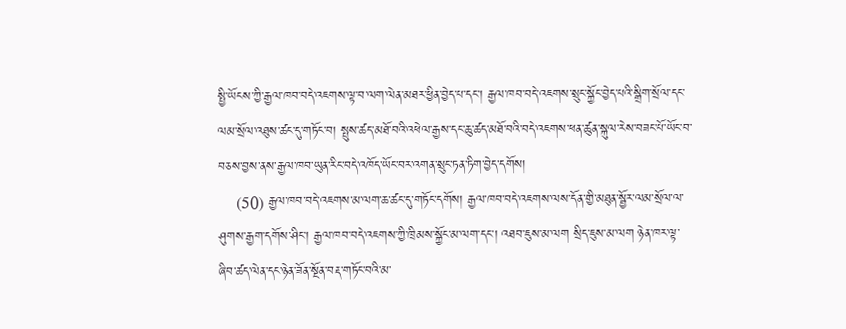སྤྱི་ཡོངས་ཀྱི་རྒྱལ་ཁབ་བདེ་འཇགས་ལྟ་བ་ལག་ལེན་མཐར་ཕྱིན་བྱེད་པ་དང་། རྒྱལ་ཁབ་བདེ་འཇགས་སྲུང་སྐྱོང་བྱེད་པའི་སྒྲིག་སྲོལ་དང་ལམ་སྲོལ་འཐུས་ཚང་དུ་གཏོང་བ། སྤུས་ཚད་མཐོ་བའི་འཕེལ་རྒྱས་དང་ཆུ་ཚད་མཐོ་བའི་བདེ་འཇགས་ཕན་ཚུན་སྐུལ་རེས་བཟང་པོ་ཡོང་བ་བཅས་བྱས་ནས་རྒྱལ་ཁབ་ཡུན་རིང་བདེ་འཁོད་ཡོང་བར་འགན་སྲུང་ཏན་ཏིག་བྱེད་དགོས།
    (50) རྒྱལ་ཁབ་བདེ་འཇགས་མ་ལག་ཆ་ཚང་དུ་གཏོང་དགོས། རྒྱལ་ཁབ་བདེ་འཇགས་ལས་དོན་གྱི་མཐུན་སྦྱོར་ལམ་སྲོལ་ལ་ཤུགས་རྒྱག་དགོས་ཤིང་། རྒྱལ་ཁབ་བདེ་འཇགས་ཀྱི་ཁྲིམས་སྐྱོང་མ་ལག་དང་། འཐབ་ཇུས་མ་ལག སྲིད་ཇུས་མ་ལག ཉེན་ཁར་ལྟ་ཞིབ་ཚད་ལེན་དང་ཉེན་ཟོན་སྔོན་བརྡ་གཏོང་བའི་མ་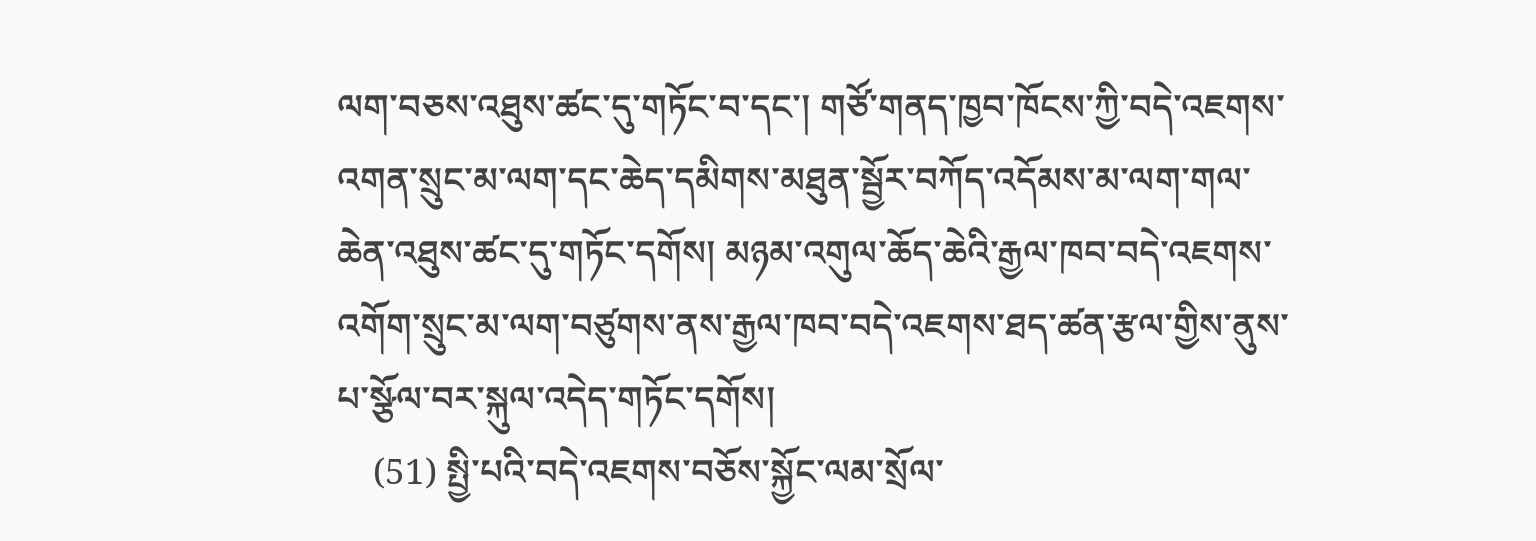ལག་བཅས་འཐུས་ཚང་དུ་གཏོང་བ་དང་། གཙོ་གནད་ཁྱབ་ཁོངས་ཀྱི་བདེ་འཇགས་འགན་སྲུང་མ་ལག་དང་ཆེད་དམིགས་མཐུན་སྦྱོར་བཀོད་འདོམས་མ་ལག་གལ་ཆེན་འཐུས་ཚང་དུ་གཏོང་དགོས། མཉམ་འགུལ་ཆོད་ཆེའི་རྒྱལ་ཁབ་བདེ་འཇགས་འགོག་སྲུང་མ་ལག་བཙུགས་ནས་རྒྱལ་ཁབ་བདེ་འཇགས་ཐད་ཚན་རྩལ་གྱིས་ནུས་པ་སྩོལ་བར་སྐུལ་འདེད་གཏོང་དགོས།
    (51) སྤྱི་པའི་བདེ་འཇགས་བཅོས་སྐྱོང་ལམ་སྲོལ་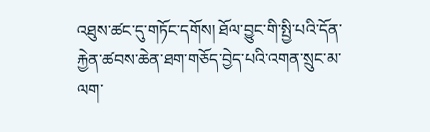འཐུས་ཚང་དུ་གཏོང་དགོས། ཐོལ་བྱུང་གི་སྤྱི་པའི་དོན་རྐྱེན་ཚབས་ཆེན་ཐག་གཅོད་བྱེད་པའི་འགན་སྲུང་མ་ལག་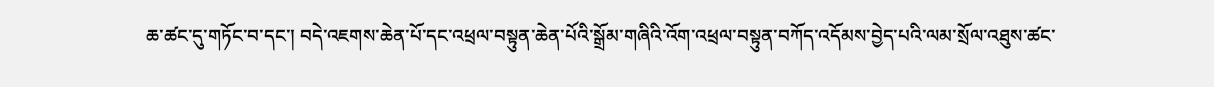ཆ་ཚང་དུ་གཏོང་བ་དང་། བདེ་འཇགས་ཆེན་པོ་དང་འཕྲལ་བསྟུན་ཆེན་པོའི་སྒྲོམ་གཞིའི་འོག་འཕྲལ་བསྟུན་བཀོད་འདོམས་བྱེད་པའི་ལམ་སྲོལ་འཐུས་ཚང་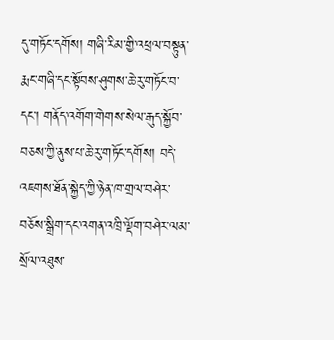དུ་གཏོང་དགོས། གཞི་རིམ་གྱི་འཕྲལ་བསྟུན་རྨང་གཞི་དང་སྟོབས་ཤུགས་ཆེ་རུ་གཏོང་བ་དང་། གནོད་འགོག་གེགས་སེལ་རྒུད་སྐྱོབ་བཅས་ཀྱི་ནུས་པ་ཆེ་རུ་གཏོང་དགོས། བདེ་འཇགས་ཐོན་སྐྱེད་ཀྱི་ཉེན་ཁ་གྲལ་བཤེར་བཅོས་སྒྲིག་དང་འགན་འཁྲི་ལྡོག་བཤེར་ལམ་སྲོལ་འཐུས་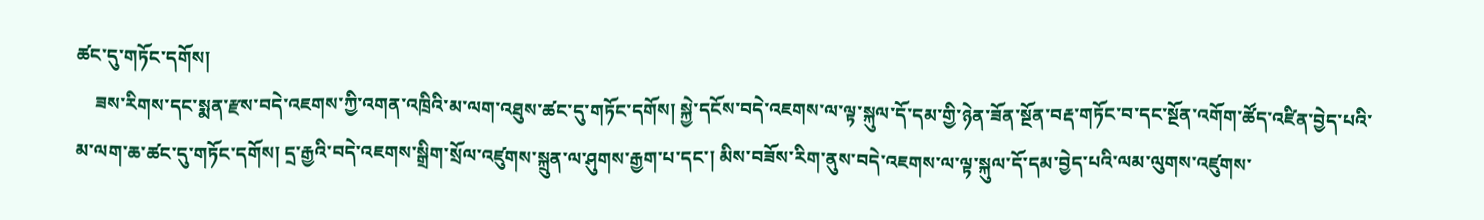ཚང་དུ་གཏོང་དགོས།
    ཟས་རིགས་དང་སྨན་རྫས་བདེ་འཇགས་ཀྱི་འགན་འཁྲིའི་མ་ལག་འཐུས་ཚང་དུ་གཏོང་དགོས། སྐྱེ་དངོས་བདེ་འཇགས་ལ་ལྟ་སྐུལ་དོ་དམ་གྱི་ཉེན་ཟོན་སྔོན་བརྡ་གཏོང་བ་དང་སྔོན་འགོག་ཚོད་འཛིན་བྱེད་པའི་མ་ལག་ཆ་ཚང་དུ་གཏོང་དགོས། དྲ་རྒྱའི་བདེ་འཇགས་སྒྲིག་སྲོལ་འཛུགས་སྐྲུན་ལ་ཤུགས་རྒྱག་པ་དང་། མིས་བཟོས་རིག་ནུས་བདེ་འཇགས་ལ་ལྟ་སྐུལ་དོ་དམ་བྱེད་པའི་ལམ་ལུགས་འཛུགས་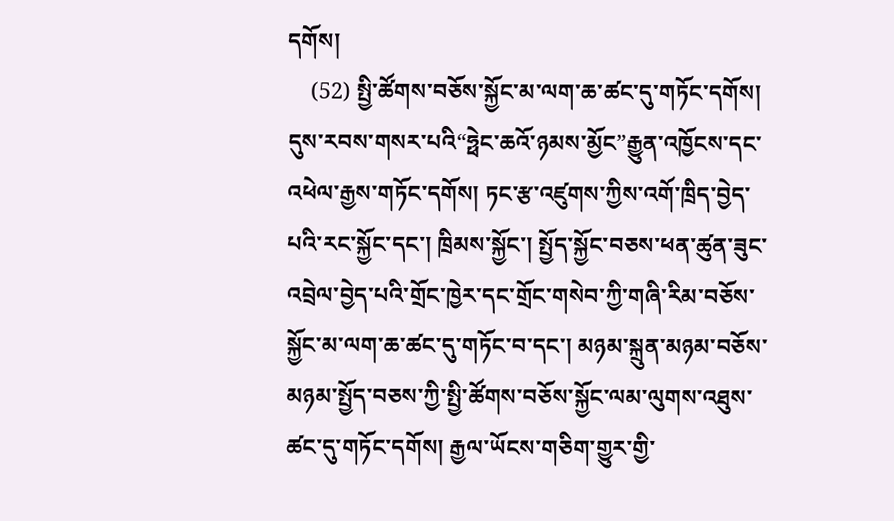དགོས།
    (52) སྤྱི་ཚོགས་བཅོས་སྐྱོང་མ་ལག་ཆ་ཚང་དུ་གཏོང་དགོས། དུས་རབས་གསར་པའི“ཧྥེང་ཆའོ་ཉམས་མྱོང”རྒྱུན་འཁྱོངས་དང་འཕེལ་རྒྱས་གཏོང་དགོས། ཏང་རྩ་འཛུགས་ཀྱིས་འགོ་ཁྲིད་བྱེད་པའི་རང་སྐྱོང་དང་། ཁྲིམས་སྐྱོང་། སྤྱོད་སྐྱོང་བཅས་ཕན་ཚུན་ཟུང་འབྲེལ་བྱེད་པའི་གྲོང་ཁྱེར་དང་གྲོང་གསེབ་ཀྱི་གཞི་རིམ་བཅོས་སྐྱོང་མ་ལག་ཆ་ཚང་དུ་གཏོང་བ་དང་། མཉམ་སྐྲུན་མཉམ་བཅོས་མཉམ་སྤྱོད་བཅས་ཀྱི་སྤྱི་ཚོགས་བཅོས་སྐྱོང་ལམ་ལུགས་འཐུས་ཚང་དུ་གཏོང་དགོས། རྒྱལ་ཡོངས་གཅིག་གྱུར་གྱི་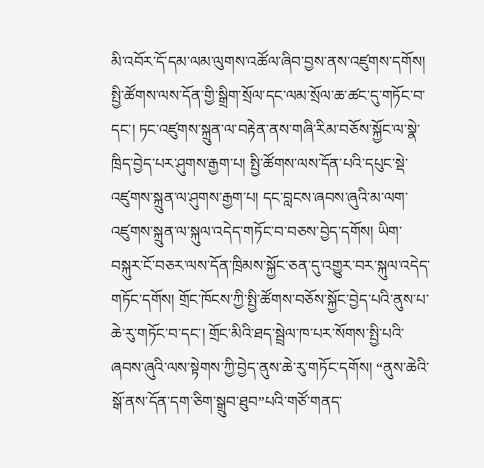མི་འབོར་དོ་དམ་ལམ་ལུགས་འཚོལ་ཞིབ་བྱས་ནས་འཛུགས་དགོས། སྤྱི་ཚོགས་ལས་དོན་གྱི་སྒྲིག་སྲོལ་དང་ལམ་སྲོལ་ཆ་ཚང་དུ་གཏོང་བ་དང་། ཏང་འཛུགས་སྐྲུན་ལ་བརྟེན་ནས་གཞི་རིམ་བཅོས་སྐྱོང་ལ་སྣེ་ཁྲིད་བྱེད་པར་ཤུགས་རྒྱག་པ། སྤྱི་ཚོགས་ལས་དོན་པའི་དཔུང་སྡེ་འཛུགས་སྐྲུན་ལ་ཤུགས་རྒྱག་པ། དང་བླངས་ཞབས་ཞུའི་མ་ལག་འཛུགས་སྐྲུན་ལ་སྐུལ་འདེད་གཏོང་བ་བཅས་བྱེད་དགོས། ཡིག་བསྐུར་ངོ་བཅར་ལས་དོན་ཁྲིམས་སྐྱོང་ཅན་དུ་འགྱུར་བར་སྐུལ་འདེད་གཏོང་དགོས། གྲོང་ཁོངས་ཀྱི་སྤྱི་ཚོགས་བཅོས་སྐྱོང་བྱེད་པའི་ནུས་པ་ཆེ་རུ་གཏོང་བ་དང་། གྲོང་མིའི་ཐད་སྦྲེལ་ཁ་པར་སོགས་སྤྱི་པའི་ཞབས་ཞུའི་ལས་སྟེགས་ཀྱི་བྱེད་ནུས་ཆེ་རུ་གཏོང་དགོས། “ནུས་ཆེའི་སྒོ་ནས་དོན་དག་ཅིག་སྒྲུབ་ཐུབ”པའི་གཙོ་གནད་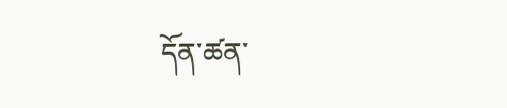དོན་ཚན་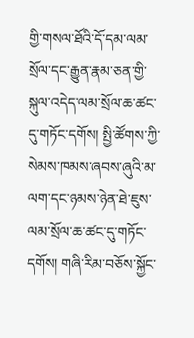གྱི་གསལ་ཐོའི་དོ་དམ་ལམ་སྲོལ་དང་རྒྱུན་རྣམ་ཅན་གྱི་སྐུལ་འདེད་ལམ་སྲོལ་ཆ་ཚང་དུ་གཏོང་དགོས། སྤྱི་ཚོགས་ཀྱི་སེམས་ཁམས་ཞབས་ཞུའི་མ་ལག་དང་ཉམས་ཉེན་ཐེ་ཇུས་ལམ་སྲོལ་ཆ་ཚང་དུ་གཏོང་དགོས། གཞི་རིམ་བཅོས་སྐྱོང་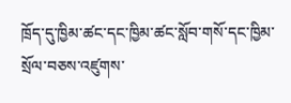ཁྲོད་དུ་ཁྱིམ་ཚང་དང་ཁྱིམ་ཚང་སློབ་གསོ་དང་ཁྱིམ་སྲོལ་བཅས་འཛུགས་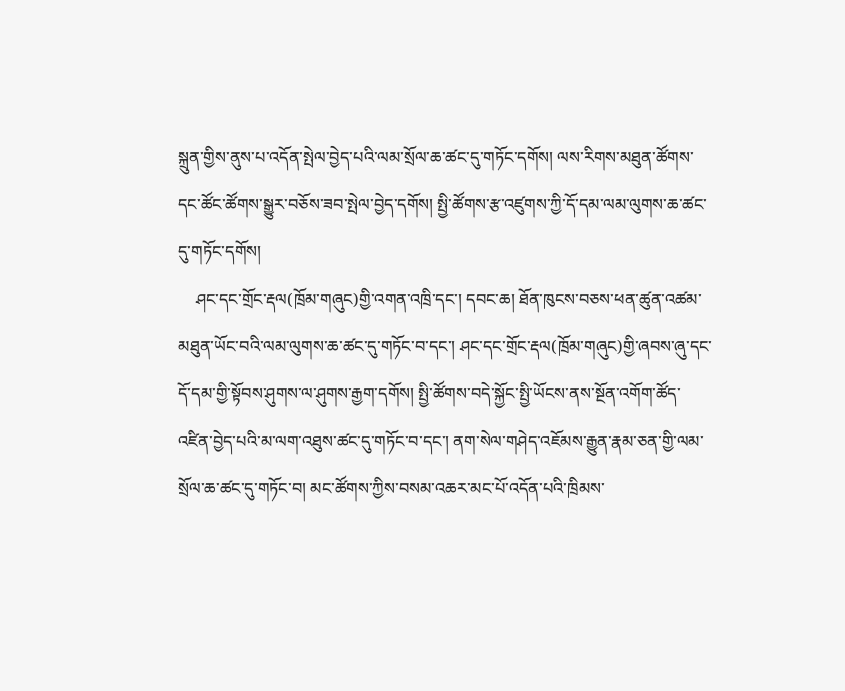སྐྲུན་གྱིས་ནུས་པ་འདོན་སྤེལ་བྱེད་པའི་ལམ་སྲོལ་ཆ་ཚང་དུ་གཏོང་དགོས། ལས་རིགས་མཐུན་ཚོགས་དང་ཚོང་ཚོགས་སྒྱུར་བཅོས་ཟབ་སྤེལ་བྱེད་དགོས། སྤྱི་ཚོགས་རྩ་འཛུགས་ཀྱི་དོ་དམ་ལམ་ལུགས་ཆ་ཚང་དུ་གཏོང་དགོས།
    ཤང་དང་གྲོང་རྡལ(ཁྲོམ་གཞུང)གྱི་འགན་འཁྲི་དང་། དབང་ཆ། ཐོན་ཁུངས་བཅས་ཕན་ཚུན་འཚམ་མཐུན་ཡོང་བའི་ལམ་ལུགས་ཆ་ཚང་དུ་གཏོང་བ་དང་། ཤང་དང་གྲོང་རྡལ(ཁྲོམ་གཞུང)གྱི་ཞབས་ཞུ་དང་དོ་དམ་གྱི་སྟོབས་ཤུགས་ལ་ཤུགས་རྒྱག་དགོས། སྤྱི་ཚོགས་བདེ་སྐྱོང་སྤྱི་ཡོངས་ནས་སྔོན་འགོག་ཚོད་འཛིན་བྱེད་པའི་མ་ལག་འཐུས་ཚང་དུ་གཏོང་བ་དང་། ནག་སེལ་གཤེད་འཇོམས་རྒྱུན་རྣམ་ཅན་གྱི་ལམ་སྲོལ་ཆ་ཚང་དུ་གཏོང་བ། མང་ཚོགས་ཀྱིས་བསམ་འཆར་མང་པོ་འདོན་པའི་ཁྲིམས་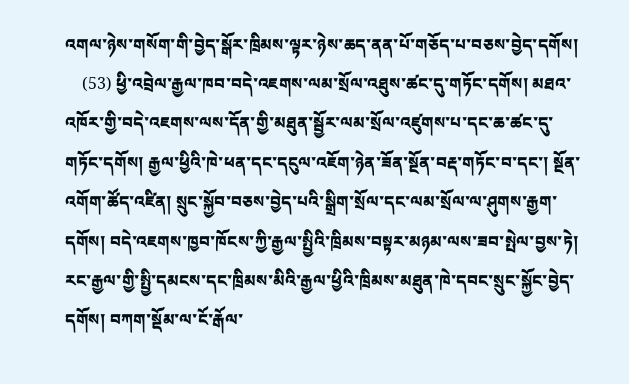འགལ་ཉེས་གསོག་གི་བྱེད་སྒོར་ཁྲིམས་ལྟར་ཉེས་ཆད་ནན་པོ་གཅོད་པ་བཅས་བྱེད་དགོས།
    (53) ཕྱི་འབྲེལ་རྒྱལ་ཁབ་བདེ་འཇགས་ལམ་སྲོལ་འཐུས་ཚང་དུ་གཏོང་དགོས། མཐའ་འཁོར་གྱི་བདེ་འཇགས་ལས་དོན་གྱི་མཐུན་སྦྱོར་ལམ་སྲོལ་འཛུགས་པ་དང་ཆ་ཚང་དུ་གཏོང་དགོས། རྒྱལ་ཕྱིའི་ཁེ་ཕན་དང་དངུལ་འཇོག་ཉེན་ཟོན་སྔོན་བརྡ་གཏོང་བ་དང་། སྔོན་འགོག་ཚོད་འཛིན། སྲུང་སྐྱོབ་བཅས་བྱེད་པའི་སྒྲིག་སྲོལ་དང་ལམ་སྲོལ་ལ་ཤུགས་རྒྱག་དགོས། བདེ་འཇགས་ཁྱབ་ཁོངས་ཀྱི་རྒྱལ་སྤྱིའི་ཁྲིམས་བསྟར་མཉམ་ལས་ཟབ་སྤེལ་བྱས་ཏེ། རང་རྒྱལ་གྱི་སྤྱི་དམངས་དང་ཁྲིམས་མིའི་རྒྱལ་ཕྱིའི་ཁྲིམས་མཐུན་ཁེ་དབང་སྲུང་སྐྱོང་བྱེད་དགོས། བཀག་སྡོམ་ལ་ངོ་རྒོལ་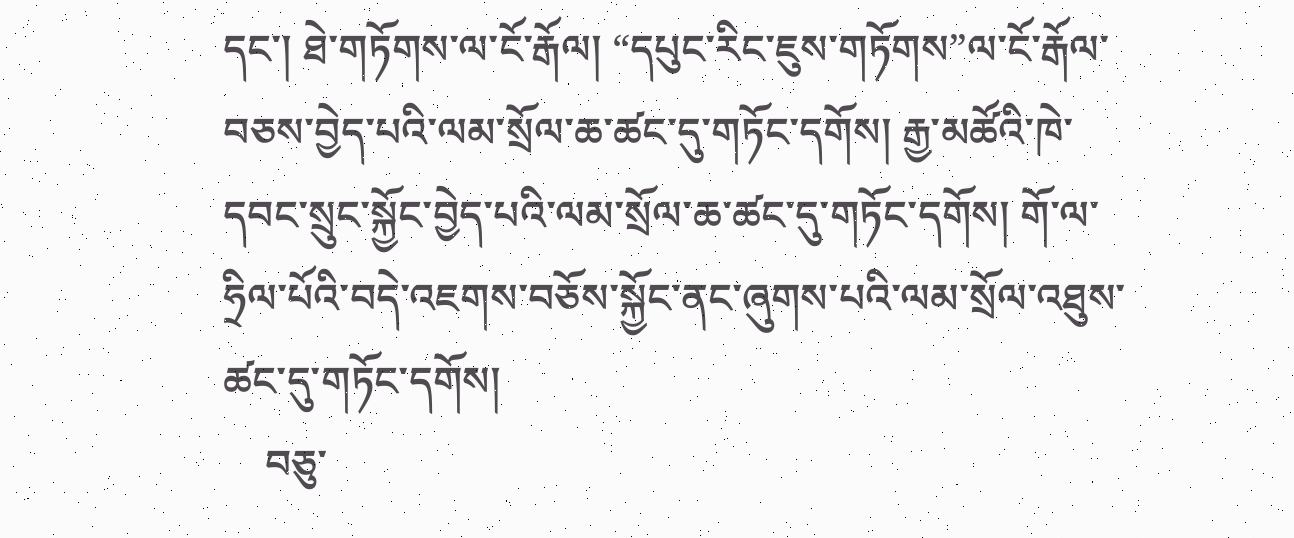དང་། ཐེ་གཏོགས་ལ་ངོ་རྒོལ། “དཔུང་རིང་ཇུས་གཏོགས”ལ་ངོ་རྒོལ་བཅས་བྱེད་པའི་ལམ་སྲོལ་ཆ་ཚང་དུ་གཏོང་དགོས། རྒྱ་མཚོའི་ཁེ་དབང་སྲུང་སྐྱོང་བྱེད་པའི་ལམ་སྲོལ་ཆ་ཚང་དུ་གཏོང་དགོས། གོ་ལ་ཧྲིལ་པོའི་བདེ་འཇགས་བཅོས་སྐྱོང་ནང་ཞུགས་པའི་ལམ་སྲོལ་འཐུས་ཚང་དུ་གཏོང་དགོས།
    བཅུ་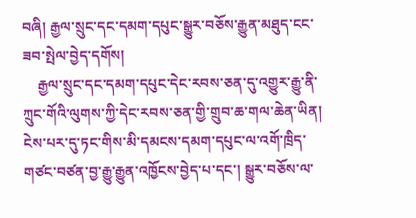བཞི། རྒྱལ་སྲུང་དང་དམག་དཔུང་སྒྱུར་བཅོས་རྒྱུན་མཐུད་ངང་ཟབ་སྤེལ་བྱེད་དགོས།
    རྒྱལ་སྲུང་དང་དམག་དཔུང་དེང་རབས་ཅན་དུ་འགྱུར་རྒྱུ་ནི་ཀྲུང་གོའི་ལུགས་ཀྱི་དེང་རབས་ཅན་གྱི་གྲུབ་ཆ་གལ་ཆེན་ཡིན། ངེས་པར་དུ་ཏང་གིས་མི་དམངས་དམག་དཔུང་ལ་འགོ་ཁྲིད་གཙང་བཙན་བྱ་རྒྱུ་རྒྱུན་འཁྱོངས་བྱེད་པ་དང་། སྒྱུར་བཅོས་ལ་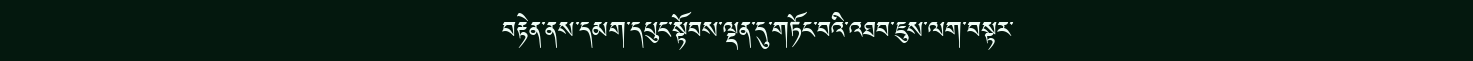བརྟེན་ནས་དམག་དཔུང་སྟོབས་ལྡན་དུ་གཏོང་བའི་འཐབ་ཇུས་ལག་བསྟར་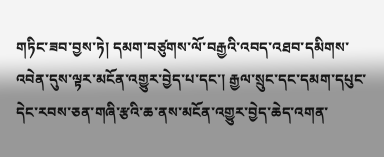གཏིང་ཟབ་བྱས་ཏེ། དམག་བཙུགས་ལོ་བརྒྱའི་འབད་འཐབ་དམིགས་འབེན་དུས་ལྟར་མངོན་འགྱུར་བྱེད་པ་དང་། རྒྱལ་སྲུང་དང་དམག་དཔུང་དེང་རབས་ཅན་གཞི་རྩའི་ཆ་ནས་མངོན་འགྱུར་བྱེད་ཆེད་འགན་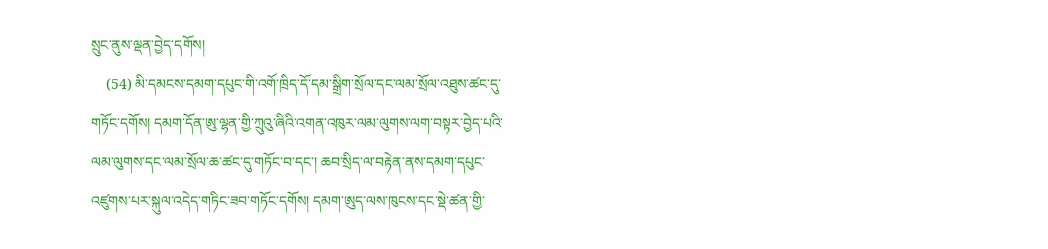སྲུང་ནུས་ལྡན་བྱེད་དགོས།
    (54) མི་དམངས་དམག་དཔུང་གི་འགོ་ཁྲིད་དོ་དམ་སྒྲིག་སྲོལ་དང་ལམ་སྲོལ་འཐུས་ཚང་དུ་གཏོང་དགོས། དམག་དོན་ཨུ་ལྷན་གྱི་ཀྲུའུ་ཞིའི་འགན་འཁུར་ལམ་ལུགས་ལག་བསྟར་བྱེད་པའི་ལམ་ལུགས་དང་ལམ་སྲོལ་ཆ་ཚང་དུ་གཏོང་བ་དང་། ཆབ་སྲིད་ལ་བརྟེན་ནས་དམག་དཔུང་འཛུགས་པར་སྐུལ་འདེད་གཏིང་ཟབ་གཏོང་དགོས། དམག་ཨུད་ལས་ཁུངས་དང་སྡེ་ཚན་གྱི་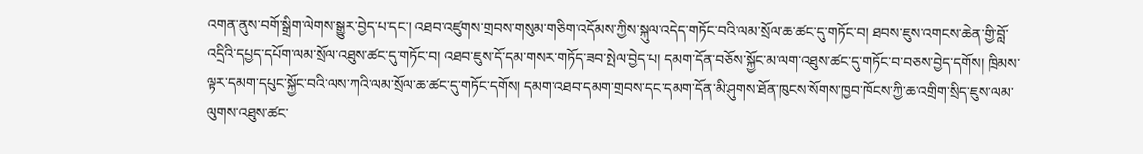འགན་ནུས་བགོ་སྒྲིག་ལེགས་སྒྱུར་བྱེད་པ་དང་། འཐབ་འཛུགས་གྲབས་གསུམ་གཅིག་འདོམས་ཀྱིས་སྐུལ་འདེད་གཏོང་བའི་ལམ་སྲོལ་ཆ་ཚང་དུ་གཏོང་བ། ཐབས་ཇུས་འགངས་ཆེན་གྱི་བློ་འདྲིའི་དཔྱད་དཔོག་ལམ་སྲོལ་འཐུས་ཚང་དུ་གཏོང་བ། འཐབ་ཇུས་དོ་དམ་གསར་གཏོད་ཟབ་སྤེལ་བྱེད་པ། དམག་དོན་བཅོས་སྐྱོང་མ་ལག་འཐུས་ཚང་དུ་གཏོང་བ་བཅས་བྱེད་དགོས། ཁྲིམས་ལྟར་དམག་དཔུང་སྐྱོང་བའི་ལས་ཀའི་ལམ་སྲོལ་ཆ་ཚང་དུ་གཏོང་དགོས། དམག་འཐབ་དམག་གྲབས་དང་དམག་དོན་མི་ཤུགས་ཐོན་ཁུངས་སོགས་ཁྱབ་ཁོངས་ཀྱི་ཆ་འགྲིག་སྲིད་ཇུས་ལམ་ལུགས་འཐུས་ཚང་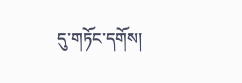དུ་གཏོང་དགོས།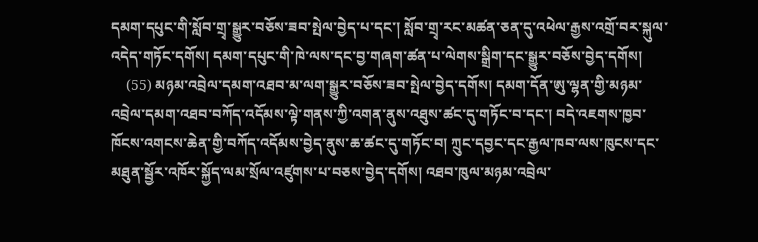དམག་དཔུང་གི་སློབ་གྲྭ་སྒྱུར་བཅོས་ཟབ་སྤེལ་བྱེད་པ་དང་། སློབ་གྲྭ་རང་མཚན་ཅན་དུ་འཕེལ་རྒྱས་འགྲོ་བར་སྐུལ་འདེད་གཏོང་དགོས། དམག་དཔུང་གི་ཁེ་ལས་དང་བྱ་གཞག་ཚན་པ་ལེགས་སྒྲིག་དང་སྒྱུར་བཅོས་བྱེད་དགོས།
    (55) མཉམ་འབྲེལ་དམག་འཐབ་མ་ལག་སྒྱུར་བཅོས་ཟབ་སྤེལ་བྱེད་དགོས། དམག་དོན་ཨུ་ལྷན་གྱི་མཉམ་འབྲེལ་དམག་འཐབ་བཀོད་འདོམས་ལྟེ་གནས་ཀྱི་འགན་ནུས་འཐུས་ཚང་དུ་གཏོང་བ་དང་། བདེ་འཇགས་ཁྱབ་ཁོངས་འགངས་ཆེན་གྱི་བཀོད་འདོམས་བྱེད་ནུས་ཆ་ཚང་དུ་གཏོང་བ། ཀྲུང་དབྱང་དང་རྒྱལ་ཁབ་ལས་ཁུངས་དང་མཐུན་སྦྱོར་འཁོར་སྐྱོད་ལམ་སྲོལ་འཛུགས་པ་བཅས་བྱེད་དགོས། འཐབ་ཁུལ་མཉམ་འབྲེལ་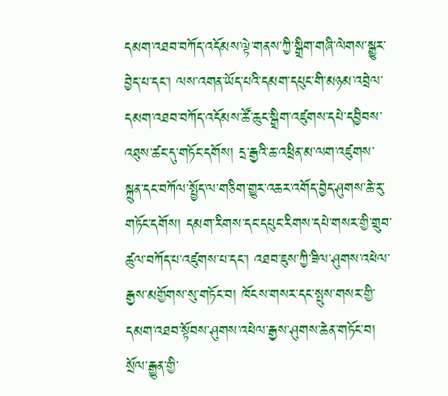དམག་འཐབ་བཀོད་འདོམས་ལྟེ་གནས་ཀྱི་སྒྲིག་གཞི་ལེགས་སྒྱུར་བྱེད་པ་དང་། ལས་འགན་ཡོད་པའི་དམག་དཔུང་གི་མཉམ་འབྲེལ་དམག་འཐབ་བཀོད་འདོམས་ཚོ་ཆུང་སྒྲིག་འཛུགས་དཔེ་དབྱིབས་འཐུས་ཚང་དུ་གཏོང་དགོས། དྲ་རྒྱའི་ཆ་འཕྲིན་མ་ལག་འཛུགས་སྐྲུན་དང་བཀོལ་སྤྱོད་ལ་གཅིག་གྱུར་འཆར་འགོད་བྱེད་ཤུགས་ཆེ་རུ་གཏོང་དགོས། དམག་རིགས་དང་དཔུང་རིགས་དཔེ་གསར་གྱི་གྲུབ་ཚུལ་བཀོད་པ་འཛུགས་པ་དང་། འཐབ་ཇུས་ཀྱི་ཟིལ་ཤུགས་འཕེལ་རྒྱས་མགྱོགས་སུ་གཏོང་བ། ཁོངས་གསར་དང་སྤུས་གསར་གྱི་དམག་འཐབ་སྟོབས་ཤུགས་འཕེལ་རྒྱས་ཤུགས་ཆེན་གཏོང་བ། སྲོལ་རྒྱུན་གྱི་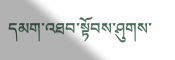དམག་འཐབ་སྟོབས་ཤུགས་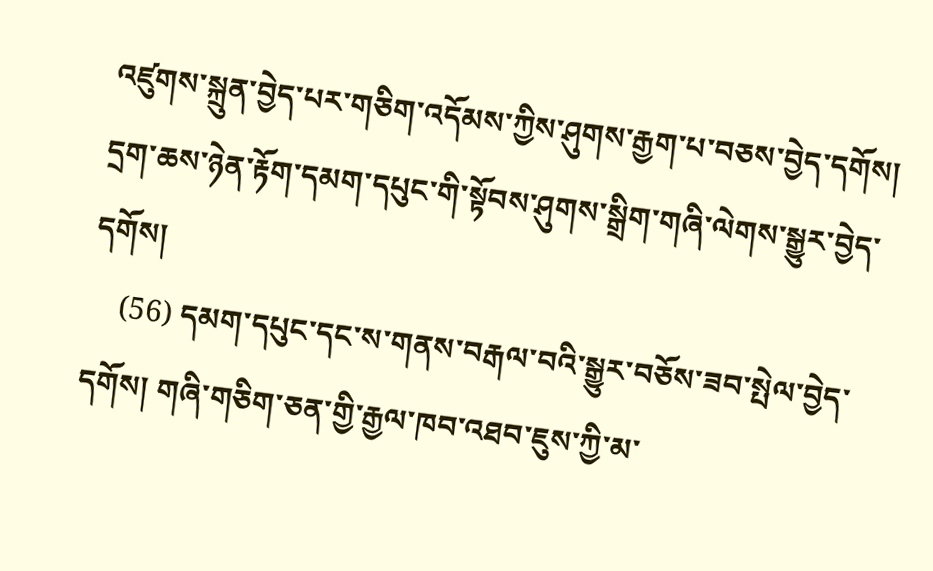འཛུགས་སྐྲུན་བྱེད་པར་གཅིག་འདོམས་ཀྱིས་ཤུགས་རྒྱག་པ་བཅས་བྱེད་དགོས། དྲག་ཆས་ཉེན་རྟོག་དམག་དཔུང་གི་སྟོབས་ཤུགས་སྒྲིག་གཞི་ལེགས་སྒྱུར་བྱེད་དགོས།
    (56) དམག་དཔུང་དང་ས་གནས་བརྒལ་བའི་སྒྱུར་བཅོས་ཟབ་སྤེལ་བྱེད་དགོས། གཞི་གཅིག་ཅན་གྱི་རྒྱལ་ཁབ་འཐབ་ཇུས་ཀྱི་མ་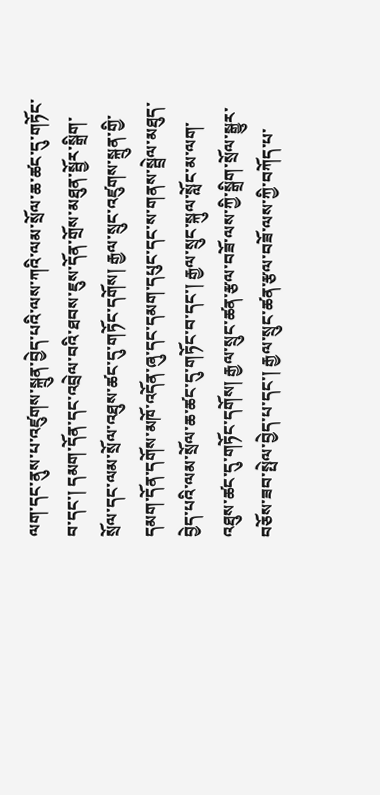ལག་དང་ནུས་པ་འཛུགས་སྐྲུན་བྱེད་པའི་ལས་ཀའི་ལམ་སྲོལ་ཆ་ཚང་དུ་གཏོང་བ་དང་། དམག་དོན་དང་འབྲེལ་བའི་ཐབས་ཇུས་དོན་གྲོས་མཐུན་སྦྱོར་སྒྲིག་སྲོལ་དང་ལམ་སྲོལ་འཐུས་ཚང་དུ་གཏོང་དགོས། རྒྱལ་སྲུང་འཛུགས་སྐྲུན་གྱི་དམག་དོན་དགོས་མཁོ་འདོན་ཞུ་དང་དམག་དཔུང་དང་ས་གནས་སྦྲེལ་མཐུད་བྱེད་པའི་ལམ་སྲོལ་ཆ་ཚང་དུ་གཏོང་བ་དང་། རྒྱལ་སྲུང་སྐུལ་སློང་མ་ལག་འཐུས་ཚང་དུ་གཏོང་དགོས། རྒྱལ་སྲུང་ཚན་རྩལ་བཟོ་ལས་ཀྱི་སྒྲིག་སྲོལ་སྒྱུར་བཅོས་ཟབ་སྤེལ་བྱེད་པ་དང་། རྒྱལ་སྲུང་ཚན་རྩལ་བཟོ་ལས་ཀྱི་བཀོད་པ་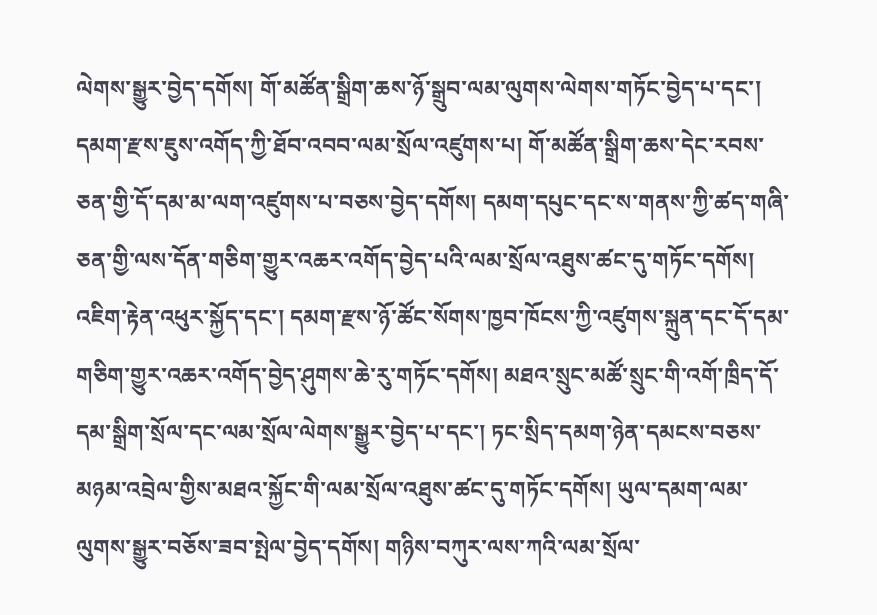ལེགས་སྒྱུར་བྱེད་དགོས། གོ་མཚོན་སྒྲིག་ཆས་ཉོ་སྒྲུབ་ལམ་ལུགས་ལེགས་གཏོང་བྱེད་པ་དང་། དམག་རྫས་ཇུས་འགོད་ཀྱི་ཐོབ་འབབ་ལམ་སྲོལ་འཛུགས་པ། གོ་མཚོན་སྒྲིག་ཆས་དེང་རབས་ཅན་གྱི་དོ་དམ་མ་ལག་འཛུགས་པ་བཅས་བྱེད་དགོས། དམག་དཔུང་དང་ས་གནས་ཀྱི་ཚད་གཞི་ཅན་གྱི་ལས་དོན་གཅིག་གྱུར་འཆར་འགོད་བྱེད་པའི་ལམ་སྲོལ་འཐུས་ཚང་དུ་གཏོང་དགོས། འཇིག་རྟེན་འཕུར་སྐྱོད་དང་། དམག་རྫས་ཉོ་ཚོང་སོགས་ཁྱབ་ཁོངས་ཀྱི་འཛུགས་སྐྲུན་དང་དོ་དམ་གཅིག་གྱུར་འཆར་འགོད་བྱེད་ཤུགས་ཆེ་རུ་གཏོང་དགོས། མཐའ་སྲུང་མཚོ་སྲུང་གི་འགོ་ཁྲིད་དོ་དམ་སྒྲིག་སྲོལ་དང་ལམ་སྲོལ་ལེགས་སྒྱུར་བྱེད་པ་དང་། ཏང་སྲིད་དམག་ཉེན་དམངས་བཅས་མཉམ་འབྲེལ་གྱིས་མཐའ་སྐྱོང་གི་ལམ་སྲོལ་འཐུས་ཚང་དུ་གཏོང་དགོས། ཡུལ་དམག་ལམ་ལུགས་སྒྱུར་བཅོས་ཟབ་སྤེལ་བྱེད་དགོས། གཉིས་བཀུར་ལས་ཀའི་ལམ་སྲོལ་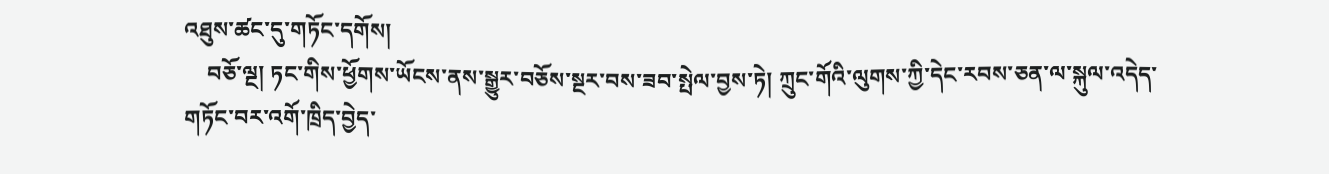འཐུས་ཚང་དུ་གཏོང་དགོས།
    བཅོ་ལྔ། ཏང་གིས་ཕྱོགས་ཡོངས་ནས་སྒྱུར་བཅོས་སྔར་བས་ཟབ་སྤེལ་བྱས་ཏེ། ཀྲུང་གོའི་ལུགས་ཀྱི་དེང་རབས་ཅན་ལ་སྐུལ་འདེད་གཏོང་བར་འགོ་ཁྲིད་བྱེད་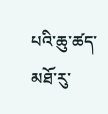པའི་ཆུ་ཚད་མཐོ་རུ་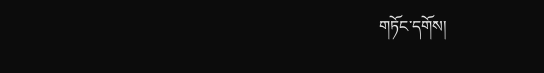གཏོང་དགོས།